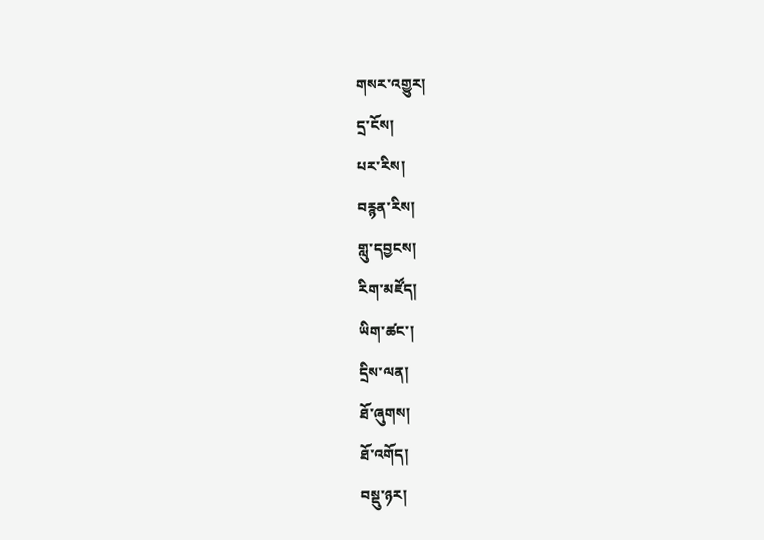གསར་འགྱུར།
དྲ་ངོས།
པར་རིས།
བརྙན་རིས།
གླུ་དབྱངས།
རིག་མཛོད།
ཡིག་ཚང་།
དྲིས་ལན།
ཐོ་ཞུགས།
ཐོ་འགོད།
བསྡུ་ཉར།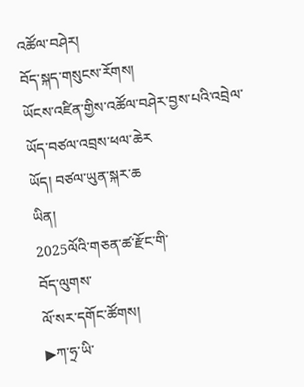འཚོལ་བཤེར།
བོད་སྐད་གསུངས་རོགས།
ཡོངས་འཛིན་གྱིས་འཚོལ་བཤེར་བྱས་པའི་འབྲེལ་ཡོད་བཙལ་འབྲས་ཕལ་ཆེར
ཡོད། བཙལ་ཡུན་སྐར་ཆ
ཡིན།
2025ལོའི་གཅན་ཚ་རྫོང་གི་
བོད་ལུགས་
ལོ་སར་དགོང་ཚོགས།
▶ཀ་ཧྲ་ཡི་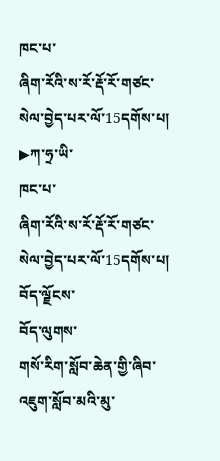ཁང་པ་
ཞིག་རོའི་ས་རོ་རྡོ་རོ་གཙང་སེལ་བྱེད་པར་ལོ་15དགོས་པ།
▶ཀ་ཧྲ་ཡི་
ཁང་པ་
ཞིག་རོའི་ས་རོ་རྡོ་རོ་གཙང་སེལ་བྱེད་པར་ལོ་15དགོས་པ།
བོད་ལྗོངས་
བོད་ལུགས་
གསོ་རིག་སློབ་ཆེན་གྱི་ཞིབ་འཇུག་སློབ་མའི་མུ་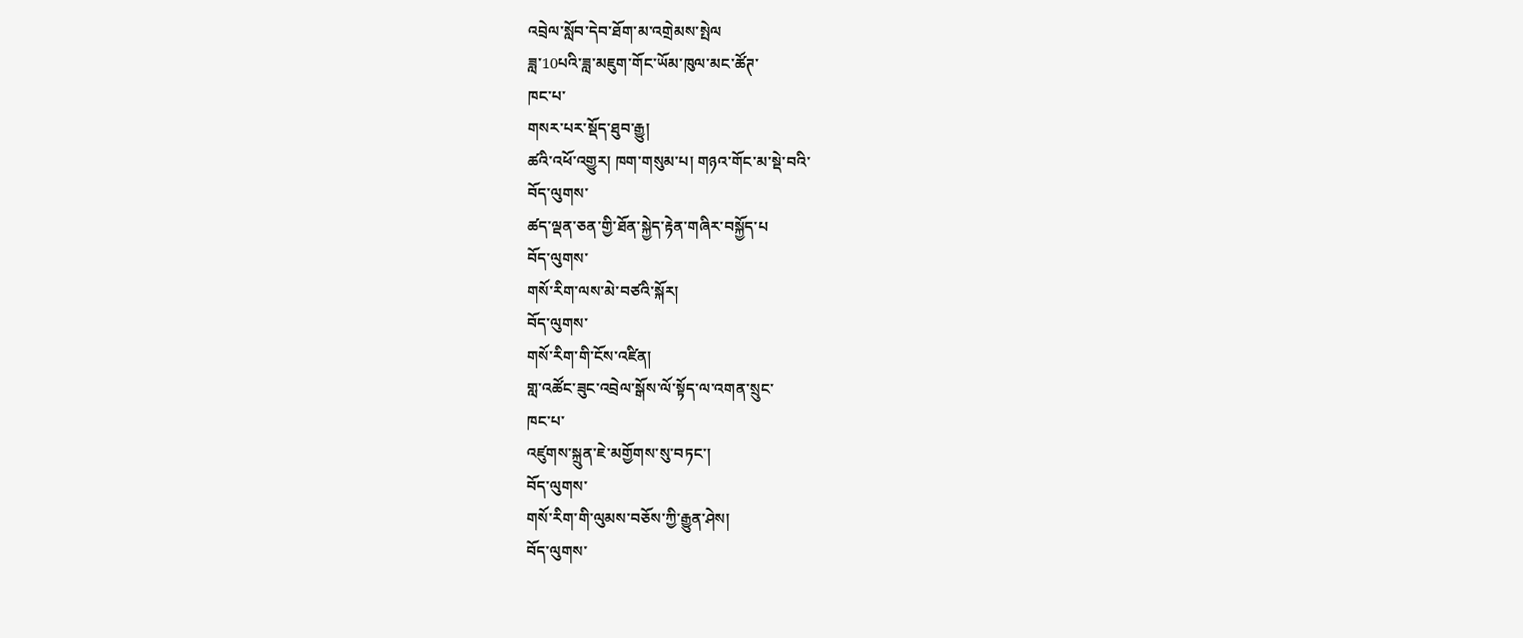འབྲེལ་སློབ་དེབ་ཐོག་མ་འགྲེམས་སྤེལ
ཟླ་10པའི་ཟླ་མཇུག་གོང་ཡོམ་ཁུལ་མང་ཚོཊ་
ཁང་པ་
གསར་པར་སྡོད་ཐུབ་རྒྱུ།
ཚའི་འཕོ་འགྱུར། ཁག་གསུམ་པ། གཉའ་གོང་མ་སྡེ་བའི་
བོད་ལུགས་
ཚད་ལྡན་ཅན་གྱི་ཐོན་སྐྱེད་རྟེན་གཞིར་བསྐྱོད་པ
བོད་ལུགས་
གསོ་རིག་ལས་མེ་བཙའི་སྐོར།
བོད་ལུགས་
གསོ་རིག་གི་ངོས་འཛིན།
གླ་འཚོང་ཟུང་འབྲེལ་སྒོས་ལོ་སྟོད་ལ་འགན་སྲུང་
ཁང་པ་
འཛུགས་སྐྲུན་ཇེ་མགྱོགས་སུ་བཏང་།
བོད་ལུགས་
གསོ་རིག་གི་ལུམས་བཅོས་ཀྱི་རྒྱུན་ཤེས།
བོད་ལུགས་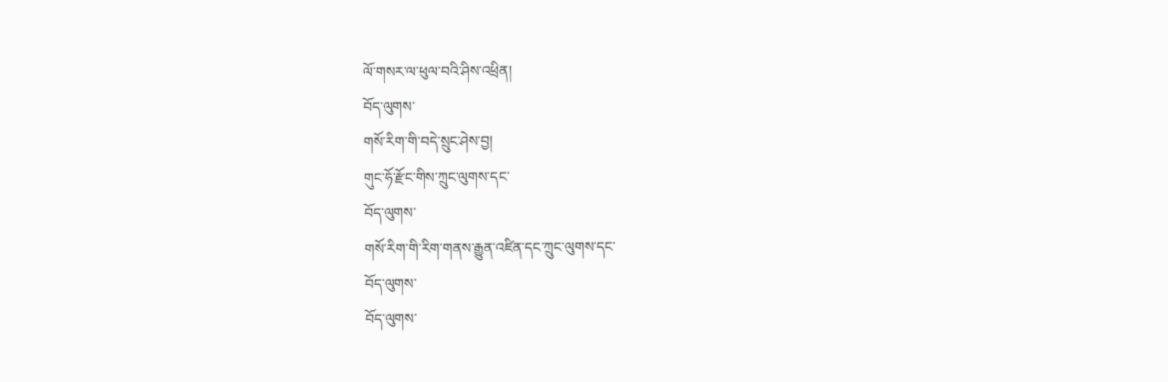ལོ་གསར་ལ་ཕུལ་བའི་ཤིས་འཕྲིན།
བོད་ལུགས་
གསོ་རིག་གི་བདེ་སྲུང་ཤེས་བྱ།
གུང་ཧོ་རྫོང་གིས་ཀྲུང་ལུགས་དང་
བོད་ལུགས་
གསོ་རིག་གི་རིག་གནས་རྒྱུན་འཛིན་དང་ཀྲུང་ལུགས་དང་
བོད་ལུགས་
བོད་ལུགས་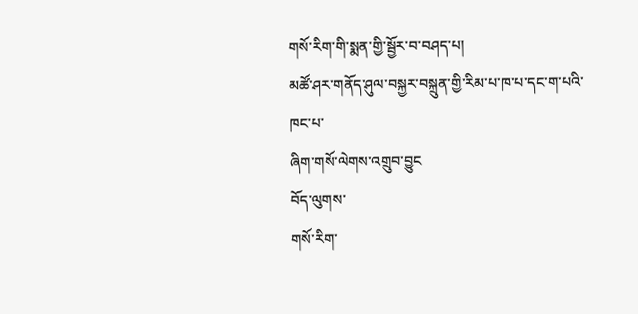གསོ་རིག་གི་སྨན་གྱི་སྦྱོར་བ་བཤད་པ།
མཚོ་ཤར་གནོད་ཤུལ་བསྐྱར་བསྐྲུན་གྱི་རིམ་པ་ཁ་པ་དང་ག་པའི་
ཁང་པ་
ཞིག་གསོ་ལེགས་འགྲུབ་བྱུང
བོད་ལུགས་
གསོ་རིག་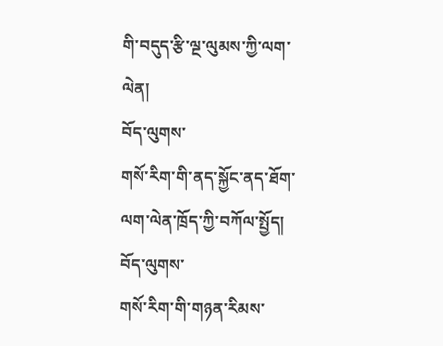གི་བདུད་རྩི་ལྔ་ལུམས་ཀྱི་ལག་ལེན།
བོད་ལུགས་
གསོ་རིག་གི་ནད་སྐྱོང་ནད་ཐོག་ལག་ལེན་ཁྲོད་ཀྱི་བཀོལ་སྤྱོད།
བོད་ལུགས་
གསོ་རིག་གི་གཉན་རིམས་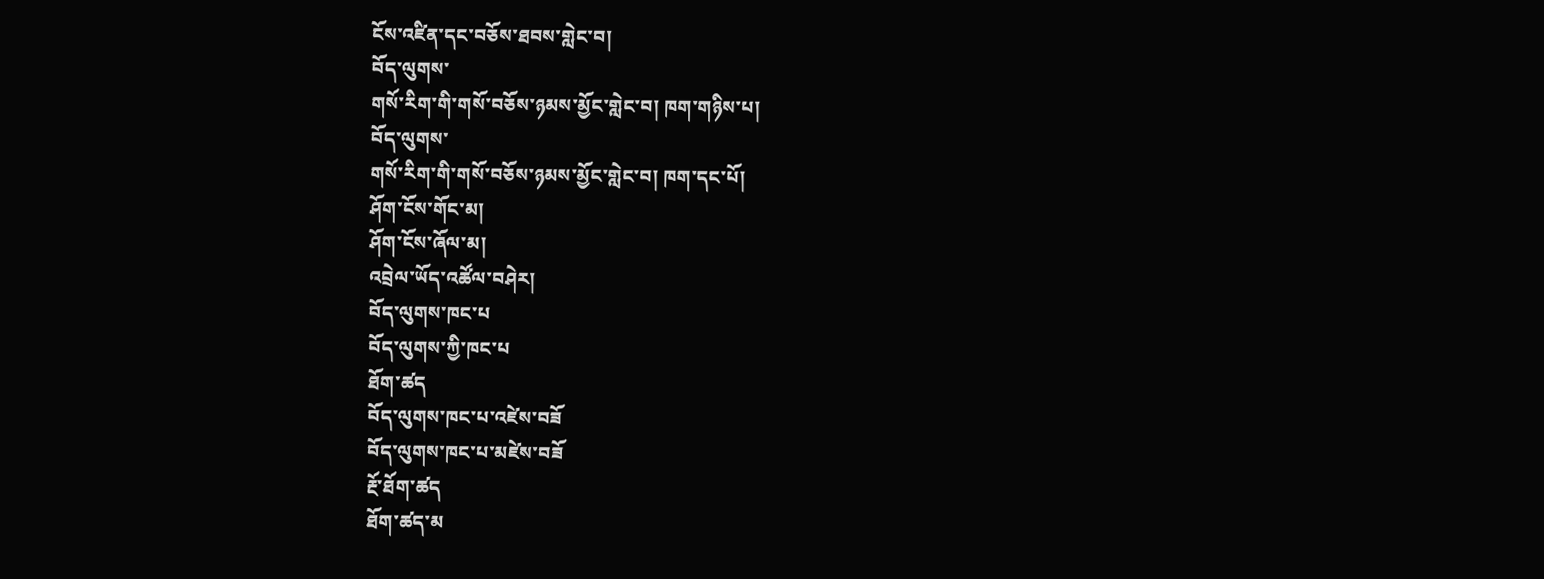ངོས་འཛིན་དང་བཅོས་ཐབས་གླེང་བ།
བོད་ལུགས་
གསོ་རིག་གི་གསོ་བཅོས་ཉམས་མྱོང་གླེང་བ། ཁག་གཉིས་པ།
བོད་ལུགས་
གསོ་རིག་གི་གསོ་བཅོས་ཉམས་མྱོང་གླེང་བ། ཁག་དང་པོ།
ཤོག་ངོས་གོང་མ།
ཤོག་ངོས་ཞོལ་མ།
འབྲེལ་ཡོད་འཚོལ་བཤེར།
བོད་ལུགས་ཁང་པ
བོད་ལུགས་ཀྱི་ཁང་པ
ཐོག་ཚད
བོད་ལུགས་ཁང་པ་འཛེས་བཟོ
བོད་ལུགས་ཁང་པ་མཛེས་བཟོ
རྔོ་ཐོག་ཚད
ཐོག་ཚད་མ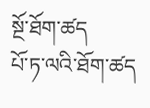སྔོ་ཐོག་ཚད
པོ་ཏ་ལའི་ཐོག་ཚད